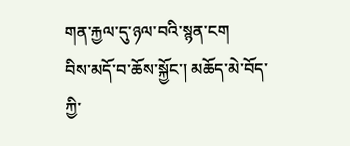གན་རྐྱལ་དུ་ཉལ་བའི་སྙན་ངག
བིས་མདོ་བ་ཆོས་སྐྱོང་། མཆོད་མེ་བོད་ཀྱི་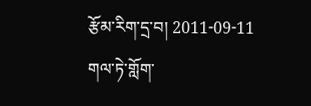རྩོམ་རིག་དྲ་བ། 2011-09-11
གལ་ཏེ་གློག་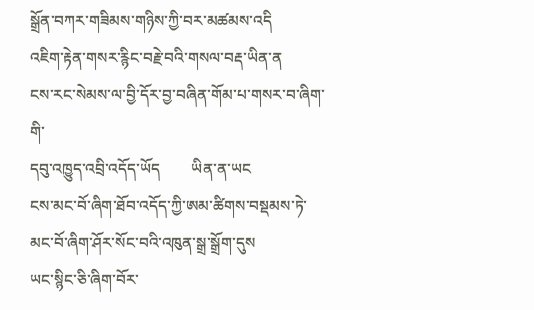སྒྲོན་བཀར་གཟིམས་གཉིས་ཀྱི་བར་མཚམས་འདི
འཇིག་རྟེན་གསར་རྙིང་བརྗེ་བའི་གསལ་བརྡ་ཡིན་ན
ངས་རང་སེམས་ལ་བྱི་དོར་བྱ་བཞིན་གོམ་པ་གསར་བ་ཞིག་གི་
དབུ་འཁྱུད་འབྲི་འདོད་ཡོད        ཡིན་ན་ཡང
ངས་མང་བོ་ཞིག་ཐོབ་འདོད་ཀྱི་ཨམ་ཚིགས་བསྡམས་ཏེ་མང་བོ་ཞིག་ཤོར་སོང་བའི་འཁུན་སྒྲ་སྒྲོག་དུས
ཡང་སྙིང་ཅི་ཞིག་བོར་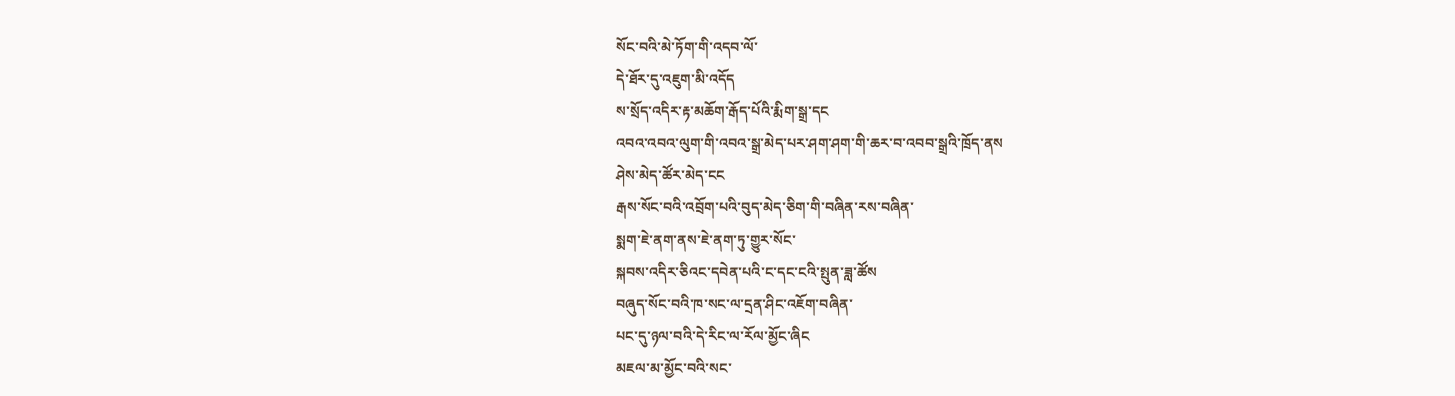སོང་བའི་མེ་ཏོག་གི་འདབ་ལོ་
དེ་ཐོར་དུ་འཇུག་མི་འདོད
ས་སྲོད་འདིར་རྟ་མཆོག་རྒོད་པོའི་རྨིག་སྒྲ་དང
འབའ་འབའ་ལུག་གི་འབའ་སྒྲ་མེད་པར་ཤག་ཤག་གི་ཆར་བ་འབབ་སྒྲའི་ཁྲོད་ནས
ཤེས་མེད་ཚོར་མེད་ངང
རྒས་སོང་བའི་འབྲོག་པའི་བུད་མེད་ཅིག་གི་བཞིན་རས་བཞིན་
སྨག་ཇེ་ནག་ནས་ཇེ་ནག་ཏུ་གྱུར་སོང་
སྐབས་འདིར་ཅིའང་དབེན་པའི་ང་དང་ངའི་སྤུན་ཟླ་ཚོས
བཞུད་སོང་བའི་ཁ་སང་ལ་དྲན་ཤིང་འཇོག་བཞིན་
པང་དུ་ཉལ་བའི་དེ་རིང་ལ་རོལ་མྱོང་ཞིང
མཇལ་མ་མྱོང་བའི་སང་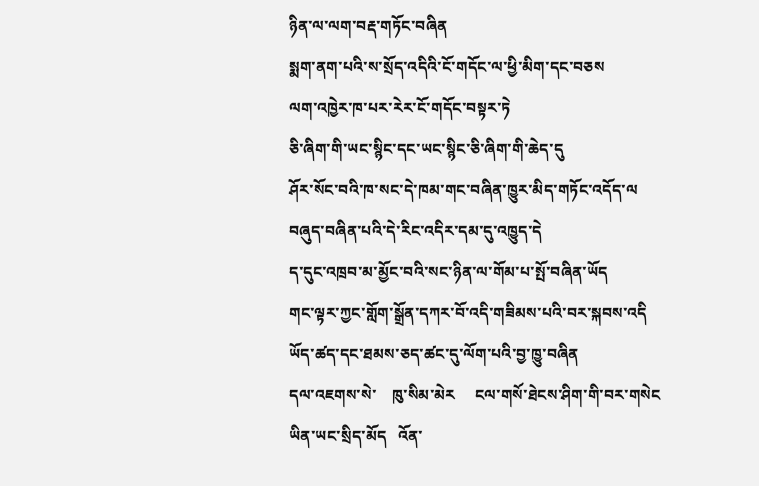ཉིན་ལ་ལག་བརྡ་གཏོང་བཞིན
སྨག་ནག་པའི་ས་སྲོད་འདིའི་ངོ་གདོང་ལ་ཕྱི་མིག་དང་བཅས
ལག་འཁྱེར་ཁ་པར་རེར་ངོ་གདོང་བསྟར་ཏེ
ཅི་ཞིག་གི་ཡང་སྙིང་དང་ཡང་སྙིང་ཅི་ཞིག་གི་ཆེད་དུ
ཤོར་སོང་བའི་ཁ་སང་དེ་ཁམ་གང་བཞིན་ཁྱུར་མིད་གཏོང་འདོད་ལ
བཞུད་བཞིན་པའི་དེ་རིང་འདིར་དམ་དུ་འཁྱུད་དེ
ད་དུང་འཁྲབ་མ་མྱོང་བའི་སང་ཉིན་ལ་གོམ་པ་སྤོ་བཞིན་ཡོད
གང་ལྟར་ཀྱང་གློག་སྒྲོན་དཀར་བོ་འདི་གཟིམས་པའི་བར་སྐབས་འདི
ཡོད་ཚད་དང་ཐམས་ཅད་ཚང་དུ་ལོག་པའི་བྱ་ཁྱུ་བཞིན
དལ་འཇགས་སེ་    ཁུ་སིམ་མེར     ངལ་གསོ་ཐེངས་ཤིག་གི་བར་གསེང
ཡིན་ཡང་སྲིད་མོད   འོན་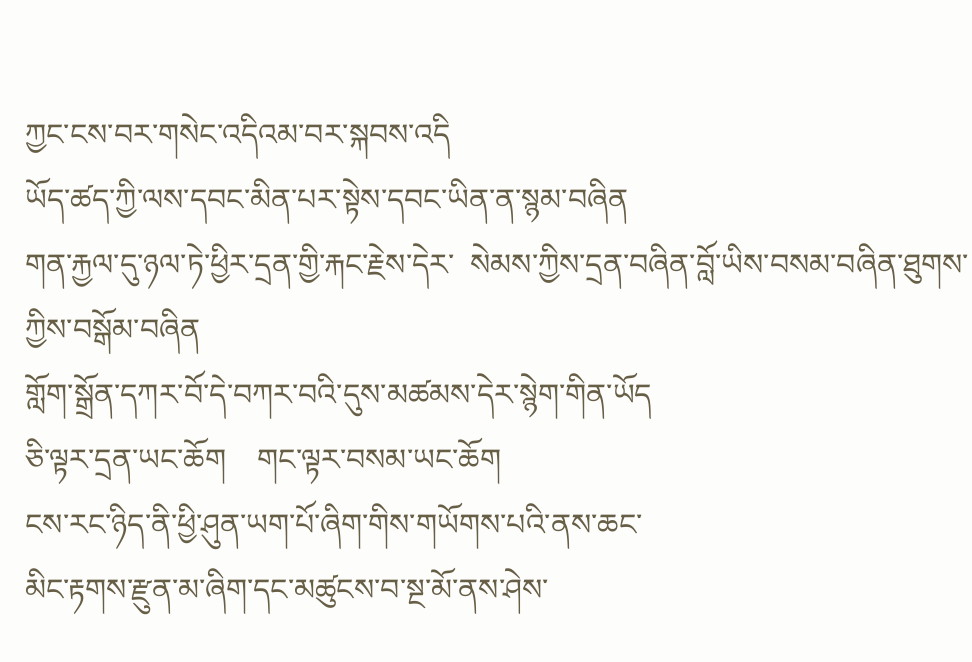ཀྱང་ངས་བར་གསེང་འདིའམ་བར་སྐབས་འདི
ཡོད་ཚད་ཀྱི་ལས་དབང་མིན་པར་སྟེས་དབང་ཡིན་ན་སྙམ་བཞིན
གན་རྐྱལ་དུ་ཉལ་ཏེ་ཕྱིར་དྲན་གྱི་རྐང་རྗེས་དེར་  སེམས་ཀྱིས་དྲན་བཞིན་བློ་ཡིས་བསམ་བཞིན་ཐུགས་ཀྱིས་བསྒོམ་བཞིན
གློག་སྒྲོན་དཀར་བོ་དེ་བཀར་བའི་དུས་མཚམས་དེར་སྙེག་གིན་ཡོད
ཅི་ལྟར་དྲན་ཡང་ཆོག    གང་ལྟར་བསམ་ཡང་ཆོག
ངས་རང་ཉིད་ནི་ཕྱི་ཤུན་ཡག་པོ་ཞིག་གིས་གཡོགས་པའི་ནས་ཆང་
མིང་རྟགས་རྫུན་མ་ཞིག་དང་མཚུངས་བ་སྔ་མོ་ནས་ཤེས་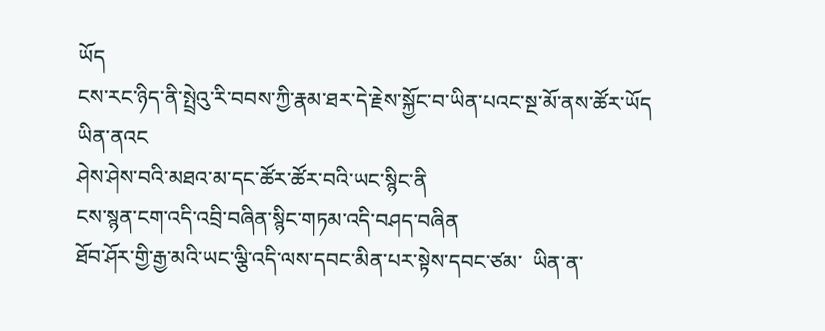ཡོད
ངས་རང་ཉིད་ནི་སྤྲེའུ་རི་བབས་ཀྱི་རྣམ་ཐར་དེ་རྗེས་སྐྱོང་བ་ཡིན་པའང་སྔ་མོ་ནས་ཚོར་ཡོད       ཡིན་ནའང
ཤེས་ཤེས་བའི་མཐའ་མ་དང་ཚོར་ཚོར་བའི་ཡང་སྙིང་ནི
ངས་སྙན་ངག་འདི་འབྲི་བཞིན་སྙིང་གཏམ་འདི་བཤད་བཞིན
ཐོབ་ཤོར་གྱི་རྒྱ་མའི་ཡང་ལྕི་འདི་ལས་དབང་མིན་པར་སྟེས་དབང་ཙམ་  ཡིན་ན་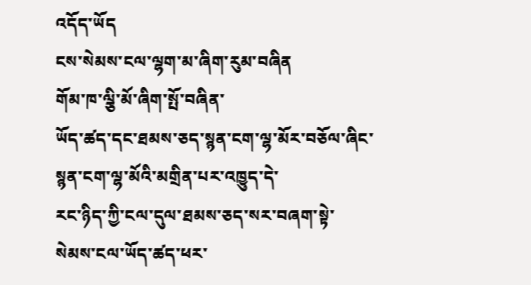འདོད་ཡོད
ངས་སེམས་ངལ་ལྷག་མ་ཞིག་རུམ་བཞིན
གོམ་ཁ་ལྕི་མོ་ཞིག་སྤོ་བཞིན་
ཡོད་ཚད་དང་ཐམས་ཅད་སྙན་ངག་ལྷ་མོར་བཅོལ་ཞིང་
སྙན་ངག་ལྷ་མོའི་མགྲིན་པར་འཁྱུད་དེ་
རང་ཉིད་ཀྱི་ངལ་དུལ་ཐམས་ཅད་སར་བཞག་སྟེ་
སེམས་ངལ་ཡོད་ཚད་ཕར་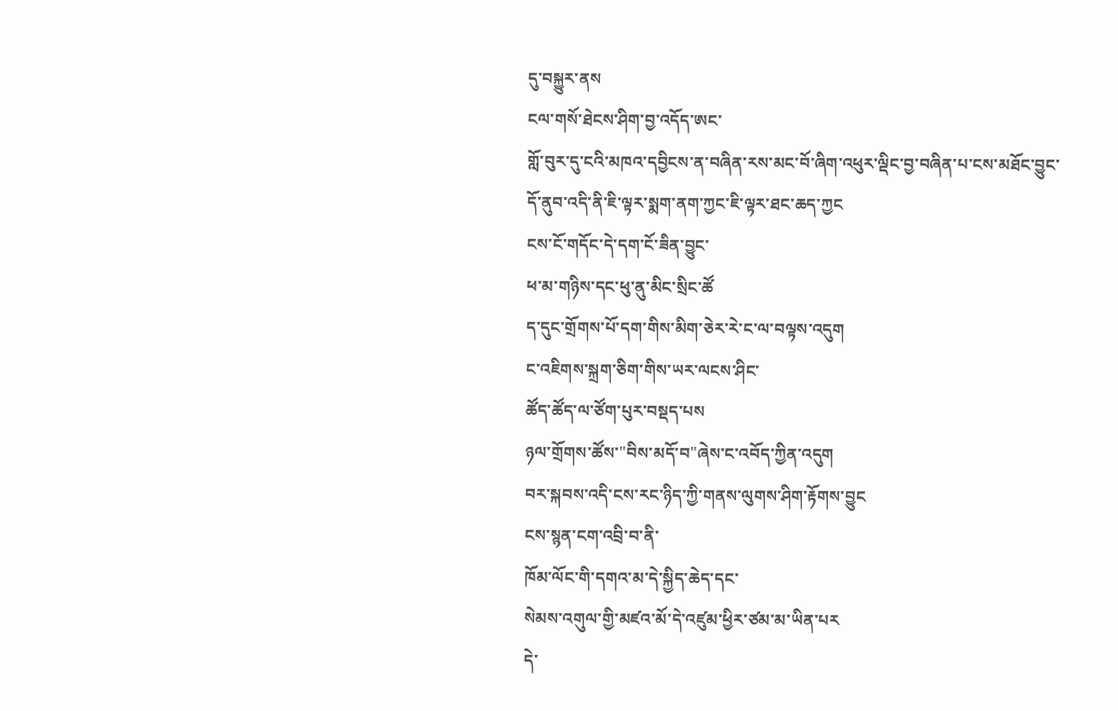དུ་བསྐྱུར་ནས
ངལ་གསོ་ཐེངས་ཤིག་བྱ་འདོད་ཨང་
གློ་བུར་དུ་ངའི་མཁའ་དབྱིངས་ན་བཞིན་རས་མང་བོ་ཞིག་འཕུར་ལྡིང་བྱ་བཞིན་པ་ངས་མཐོང་བྱུང་
དོ་ནུབ་འདི་ནི་ཇི་ལྟར་སྨག་ནག་ཀྱང་ཇི་ལྟར་ཐང་ཆད་ཀྱང
ངས་ངོ་གདོང་དེ་དག་ངོ་ཟིན་བྱུང་
ཕ་མ་གཉིས་དང་ཕུ་ནུ་མིང་སྲིང་ཚོ
ད་དུང་གྲོགས་པོ་དག་གིས་མིག་ཅེར་རེ་ང་ལ་བལྟས་འདུག
ང་འཇིགས་སྐྲག་ཅིག་གིས་ཡར་ལངས་ཤིང་
ཚོད་ཚོད་ལ་ཙོག་པུར་བསྡད་པས
ཉལ་གྲོགས་ཚོས་"བིས་མདོ་བ"ཞེས་ང་འབོད་ཀྱིན་འདུག
བར་སྐབས་འདི་ངས་རང་ཉིད་ཀྱི་གནས་ལུགས་ཤིག་རྟོགས་བྱུང
ངས་སྙན་ངག་འབྲི་བ་ནི་
ཁོམ་ལོང་གི་དགའ་མ་དེ་སྐྱིད་ཆེད་དང་
སེམས་འགུལ་གྱི་མཛའ་མོ་དེ་འཛུམ་ཕྱིར་ཙམ་མ་ཡིན་པར
དེ་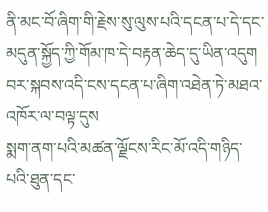ནི་མང་བོ་ཞིག་གི་རྗེས་སུ་ལུས་པའི་དངན་པ་དེ་དང་
མདུན་སྐྱོད་ཀྱི་གོམ་ཁ་དེ་བརྟན་ཆེད་དུ་ཡིན་འདུག
བར་སྐབས་འདི་ངས་དངན་པ་ཞིག་འཐེན་ཏེ་མཐའ་འཁོར་ལ་བལྟ་དུས
སྨག་ནག་པའི་མཚན་ལྗོངས་རིང་མོ་འདི་གཉིད་པའི་ཐུན་དང་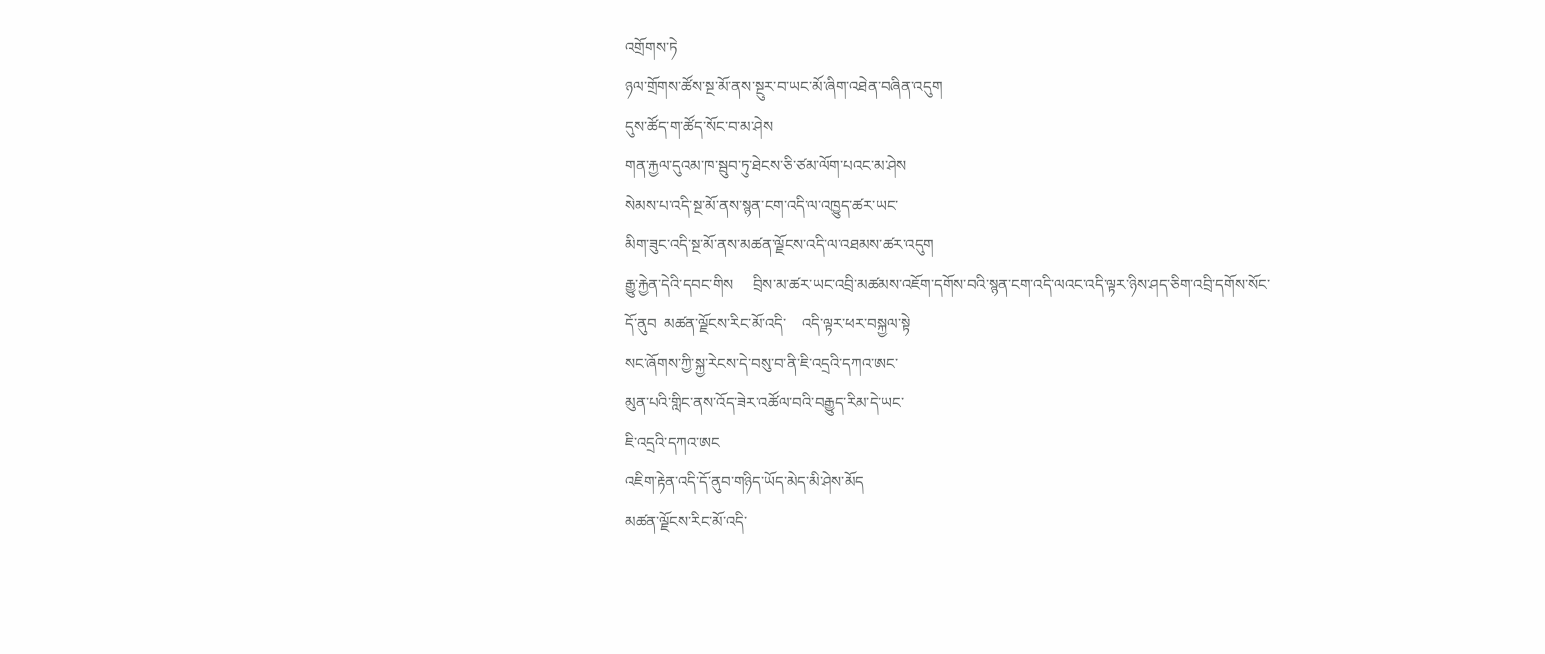འགྲོགས་ཏེ
ཉལ་གྲོགས་ཚོས་སྔ་མོ་ནས་སྔུར་བ་ཡང་མོ་ཞིག་འཐེན་བཞིན་འདུག
དུས་ཚོད་ག་ཚོད་སོང་བ་མ་ཤེས
གན་རྐྱལ་དུའམ་ཁ་སྦུབ་ཏུ་ཐེངས་ཅི་ཙམ་ལོག་པའང་མ་ཤེས
སེམས་པ་འདི་སྔ་མོ་ནས་སྙན་ངག་འདི་ལ་འཁྱུད་ཚར་ཡང་
མིག་ཟུང་འདི་སྔ་མོ་ནས་མཚན་ལྗོངས་འདི་ལ་འཐམས་ཚར་འདུག
རྒྱུ་རྐྱེན་དེའི་དབང་གིས     བྲིས་མ་ཚར་ཡང་འབྲི་མཚམས་འཇོག་དགོས་བའི་སྙན་ངག་འདི་ལའང་འདི་ལྟར་ཉིས་ཤད་ཅིག་འབྲི་དགོས་སོང་
དོ་ནུབ  མཚན་ལྗོངས་རིང་མོ་འདི་    འདི་ལྟར་ཕར་བསྐྱལ་སྟེ
སང་ཞོགས་ཀྱི་སྐྱ་རེངས་དེ་བསུ་བ་ནི་ཇི་འདྲའི་དཀའ་ཨང་
མུན་པའི་གླིང་ནས་འོད་ཟེར་འཚོལ་བའི་བརྒྱུད་རིམ་དེ་ཡང་
ཇི་འདྲའི་དཀའ་ཨང
འཇིག་རྟེན་འདི་དོ་ནུབ་གཉིད་ཡོད་མེད་མི་ཤེས་མོད
མཚན་ལྗོངས་རིང་མོ་འདི་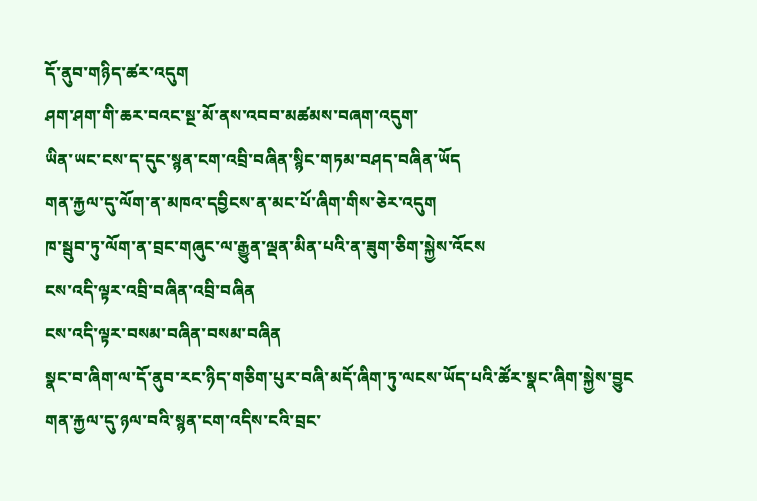དོ་ནུབ་གཉིད་ཚར་འདུག
ཤག་ཤག་གི་ཆར་བའང་སྔ་མོ་ནས་འབབ་མཚམས་བཞག་འདུག་
ཡིན་ཡང་ངས་ད་དུང་སྙན་ངག་འབྲི་བཞིན་སྙིང་གཏམ་བཤད་བཞིན་ཡོད
གན་རྐྱལ་དུ་ལོག་ན་མཁའ་དབྱིངས་ན་མང་པོ་ཞིག་གིས་ཅེར་འདུག
ཁ་སྦུབ་ཏུ་ལོག་ན་བྲང་གཞུང་ལ་རྒྱུན་ལྡན་མིན་པའི་ན་ཟུག་ཅིག་སྐྱེས་འོངས
ངས་འདི་ལྟར་འབྲི་བཞིན་འབྲི་བཞིན
ངས་འདི་ལྟར་བསམ་བཞིན་བསམ་བཞིན
སྣང་བ་ཞིག་ལ་དོ་ནུབ་རང་ཉིད་གཅིག་པུར་བཞི་མདོ་ཞིག་ཏུ་ལངས་ཡོད་པའི་ཚོར་སྣང་ཞིག་སྐྱེས་བྱུང
གན་རྐྱལ་དུ་ཉལ་བའི་སྙན་ངག་འདིས་ངའི་བྲང་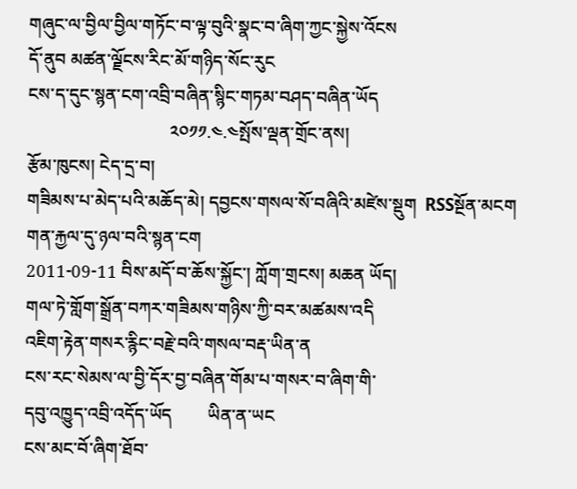གཞུང་ལ་བྱིལ་བྱིལ་གཏོང་བ་ལྟ་བུའི་སྣང་བ་ཞིག་ཀྱང་སྐྱེས་འོངས
དོ་ནུབ མཚན་ལྗོངས་རིང་མོ་གཉིད་སོང་རུང
ངས་ད་དུང་སྙན་ངག་འབྲི་བཞིན་སྙིང་གཏམ་བཤད་བཞིན་ཡོད
                                ༢༠༡༡.༤.༤སྤོས་ལྡན་གྲོང་ནས།
རྩོམ་ཁུངས། ངེད་དྲ་བ།
གཟིམས་པ་མེད་པའི་མཆོད་མེ། དབྱངས་གསལ་སོ་བཞིའི་མཛེས་སྡུག  RSSསྔོན་མངག
གན་རྐྱལ་དུ་ཉལ་བའི་སྙན་ངག
2011-09-11 བིས་མདོ་བ་ཆོས་སྐྱོང་། ཀློག་གྲངས། མཆན ཡོད།
གལ་ཏེ་གློག་སྒྲོན་བཀར་གཟིམས་གཉིས་ཀྱི་བར་མཚམས་འདི
འཇིག་རྟེན་གསར་རྙིང་བརྗེ་བའི་གསལ་བརྡ་ཡིན་ན
ངས་རང་སེམས་ལ་བྱི་དོར་བྱ་བཞིན་གོམ་པ་གསར་བ་ཞིག་གི་
དབུ་འཁྱུད་འབྲི་འདོད་ཡོད        ཡིན་ན་ཡང
ངས་མང་བོ་ཞིག་ཐོབ་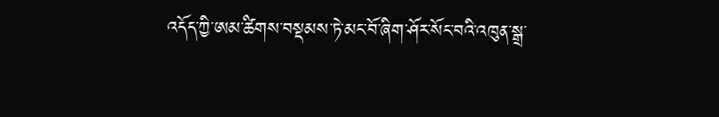འདོད་ཀྱི་ཨམ་ཚིགས་བསྡམས་ཏེ་མང་བོ་ཞིག་ཤོར་སོང་བའི་འཁུན་སྒྲ་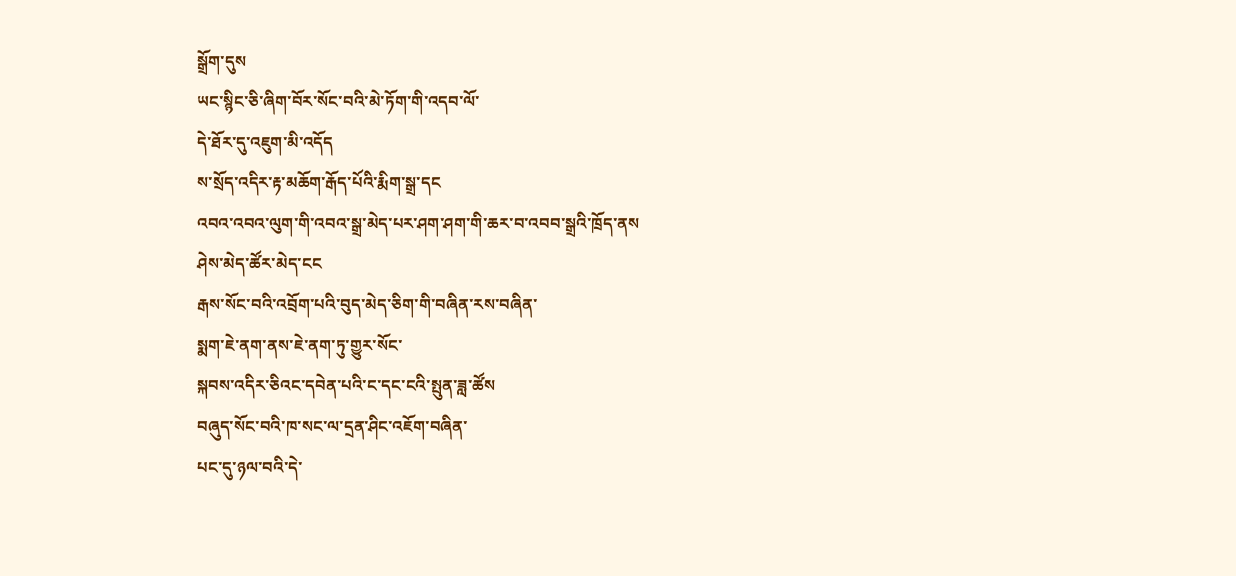སྒྲོག་དུས
ཡང་སྙིང་ཅི་ཞིག་བོར་སོང་བའི་མེ་ཏོག་གི་འདབ་ལོ་
དེ་ཐོར་དུ་འཇུག་མི་འདོད
ས་སྲོད་འདིར་རྟ་མཆོག་རྒོད་པོའི་རྨིག་སྒྲ་དང
འབའ་འབའ་ལུག་གི་འབའ་སྒྲ་མེད་པར་ཤག་ཤག་གི་ཆར་བ་འབབ་སྒྲའི་ཁྲོད་ནས
ཤེས་མེད་ཚོར་མེད་ངང
རྒས་སོང་བའི་འབྲོག་པའི་བུད་མེད་ཅིག་གི་བཞིན་རས་བཞིན་
སྨག་ཇེ་ནག་ནས་ཇེ་ནག་ཏུ་གྱུར་སོང་
སྐབས་འདིར་ཅིའང་དབེན་པའི་ང་དང་ངའི་སྤུན་ཟླ་ཚོས
བཞུད་སོང་བའི་ཁ་སང་ལ་དྲན་ཤིང་འཇོག་བཞིན་
པང་དུ་ཉལ་བའི་དེ་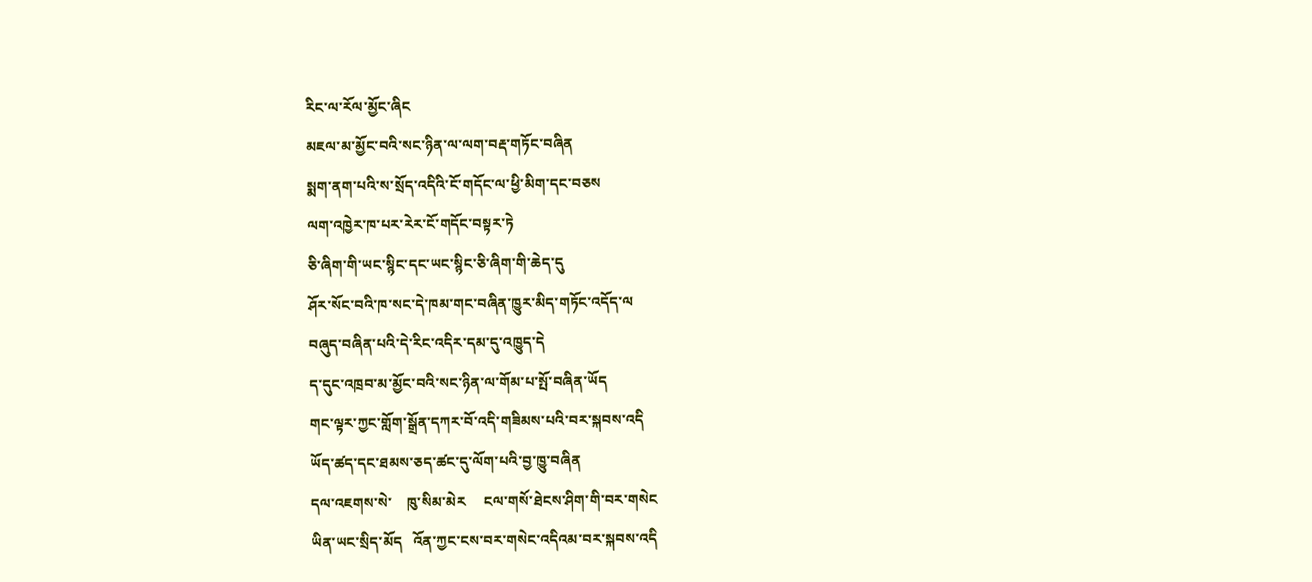རིང་ལ་རོལ་མྱོང་ཞིང
མཇལ་མ་མྱོང་བའི་སང་ཉིན་ལ་ལག་བརྡ་གཏོང་བཞིན
སྨག་ནག་པའི་ས་སྲོད་འདིའི་ངོ་གདོང་ལ་ཕྱི་མིག་དང་བཅས
ལག་འཁྱེར་ཁ་པར་རེར་ངོ་གདོང་བསྟར་ཏེ
ཅི་ཞིག་གི་ཡང་སྙིང་དང་ཡང་སྙིང་ཅི་ཞིག་གི་ཆེད་དུ
ཤོར་སོང་བའི་ཁ་སང་དེ་ཁམ་གང་བཞིན་ཁྱུར་མིད་གཏོང་འདོད་ལ
བཞུད་བཞིན་པའི་དེ་རིང་འདིར་དམ་དུ་འཁྱུད་དེ
ད་དུང་འཁྲབ་མ་མྱོང་བའི་སང་ཉིན་ལ་གོམ་པ་སྤོ་བཞིན་ཡོད
གང་ལྟར་ཀྱང་གློག་སྒྲོན་དཀར་བོ་འདི་གཟིམས་པའི་བར་སྐབས་འདི
ཡོད་ཚད་དང་ཐམས་ཅད་ཚང་དུ་ལོག་པའི་བྱ་ཁྱུ་བཞིན
དལ་འཇགས་སེ་    ཁུ་སིམ་མེར     ངལ་གསོ་ཐེངས་ཤིག་གི་བར་གསེང
ཡིན་ཡང་སྲིད་མོད   འོན་ཀྱང་ངས་བར་གསེང་འདིའམ་བར་སྐབས་འདི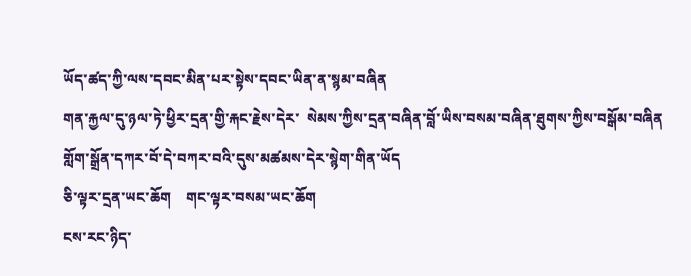ཡོད་ཚད་ཀྱི་ལས་དབང་མིན་པར་སྟེས་དབང་ཡིན་ན་སྙམ་བཞིན
གན་རྐྱལ་དུ་ཉལ་ཏེ་ཕྱིར་དྲན་གྱི་རྐང་རྗེས་དེར་  སེམས་ཀྱིས་དྲན་བཞིན་བློ་ཡིས་བསམ་བཞིན་ཐུགས་ཀྱིས་བསྒོམ་བཞིན
གློག་སྒྲོན་དཀར་བོ་དེ་བཀར་བའི་དུས་མཚམས་དེར་སྙེག་གིན་ཡོད
ཅི་ལྟར་དྲན་ཡང་ཆོག    གང་ལྟར་བསམ་ཡང་ཆོག
ངས་རང་ཉིད་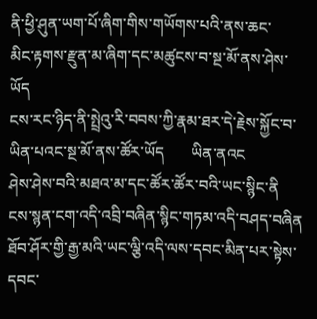ནི་ཕྱི་ཤུན་ཡག་པོ་ཞིག་གིས་གཡོགས་པའི་ནས་ཆང་
མིང་རྟགས་རྫུན་མ་ཞིག་དང་མཚུངས་བ་སྔ་མོ་ནས་ཤེས་ཡོད
ངས་རང་ཉིད་ནི་སྤྲེའུ་རི་བབས་ཀྱི་རྣམ་ཐར་དེ་རྗེས་སྐྱོང་བ་ཡིན་པའང་སྔ་མོ་ནས་ཚོར་ཡོད       ཡིན་ནའང
ཤེས་ཤེས་བའི་མཐའ་མ་དང་ཚོར་ཚོར་བའི་ཡང་སྙིང་ནི
ངས་སྙན་ངག་འདི་འབྲི་བཞིན་སྙིང་གཏམ་འདི་བཤད་བཞིན
ཐོབ་ཤོར་གྱི་རྒྱ་མའི་ཡང་ལྕི་འདི་ལས་དབང་མིན་པར་སྟེས་དབང་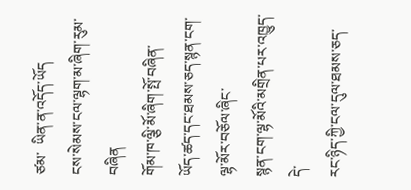ཙམ་  ཡིན་ན་འདོད་ཡོད
ངས་སེམས་ངལ་ལྷག་མ་ཞིག་རུམ་བཞིན
གོམ་ཁ་ལྕི་མོ་ཞིག་སྤོ་བཞིན་
ཡོད་ཚད་དང་ཐམས་ཅད་སྙན་ངག་ལྷ་མོར་བཅོལ་ཞིང་
སྙན་ངག་ལྷ་མོའི་མགྲིན་པར་འཁྱུད་དེ་
རང་ཉིད་ཀྱི་ངལ་དུལ་ཐམས་ཅད་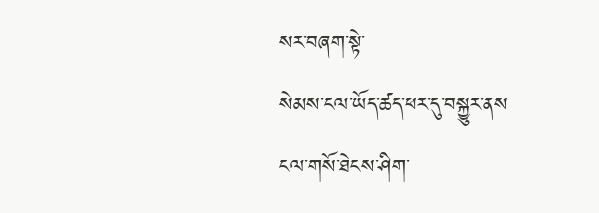སར་བཞག་སྟེ་
སེམས་ངལ་ཡོད་ཚད་ཕར་དུ་བསྐྱུར་ནས
ངལ་གསོ་ཐེངས་ཤིག་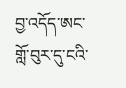བྱ་འདོད་ཨང་
གློ་བུར་དུ་ངའི་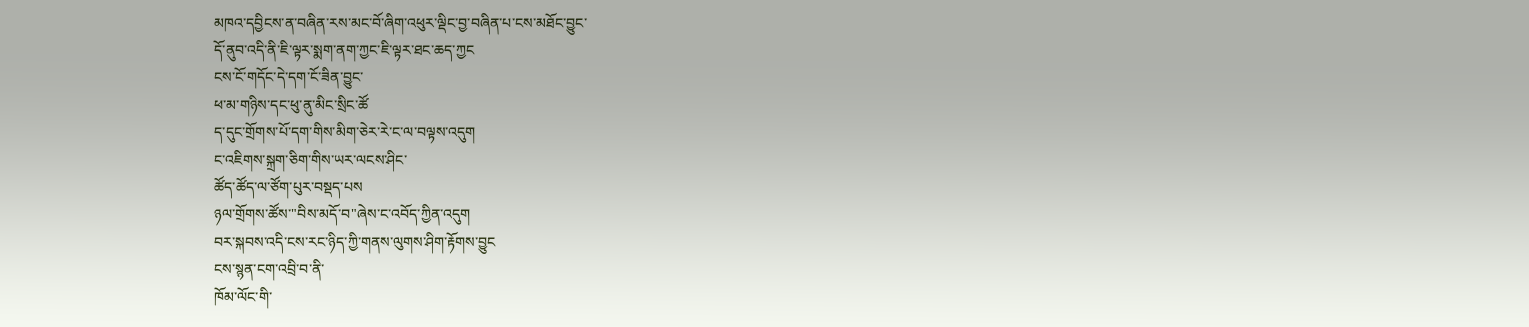མཁའ་དབྱིངས་ན་བཞིན་རས་མང་བོ་ཞིག་འཕུར་ལྡིང་བྱ་བཞིན་པ་ངས་མཐོང་བྱུང་
དོ་ནུབ་འདི་ནི་ཇི་ལྟར་སྨག་ནག་ཀྱང་ཇི་ལྟར་ཐང་ཆད་ཀྱང
ངས་ངོ་གདོང་དེ་དག་ངོ་ཟིན་བྱུང་
ཕ་མ་གཉིས་དང་ཕུ་ནུ་མིང་སྲིང་ཚོ
ད་དུང་གྲོགས་པོ་དག་གིས་མིག་ཅེར་རེ་ང་ལ་བལྟས་འདུག
ང་འཇིགས་སྐྲག་ཅིག་གིས་ཡར་ལངས་ཤིང་
ཚོད་ཚོད་ལ་ཙོག་པུར་བསྡད་པས
ཉལ་གྲོགས་ཚོས་"བིས་མདོ་བ"ཞེས་ང་འབོད་ཀྱིན་འདུག
བར་སྐབས་འདི་ངས་རང་ཉིད་ཀྱི་གནས་ལུགས་ཤིག་རྟོགས་བྱུང
ངས་སྙན་ངག་འབྲི་བ་ནི་
ཁོམ་ལོང་གི་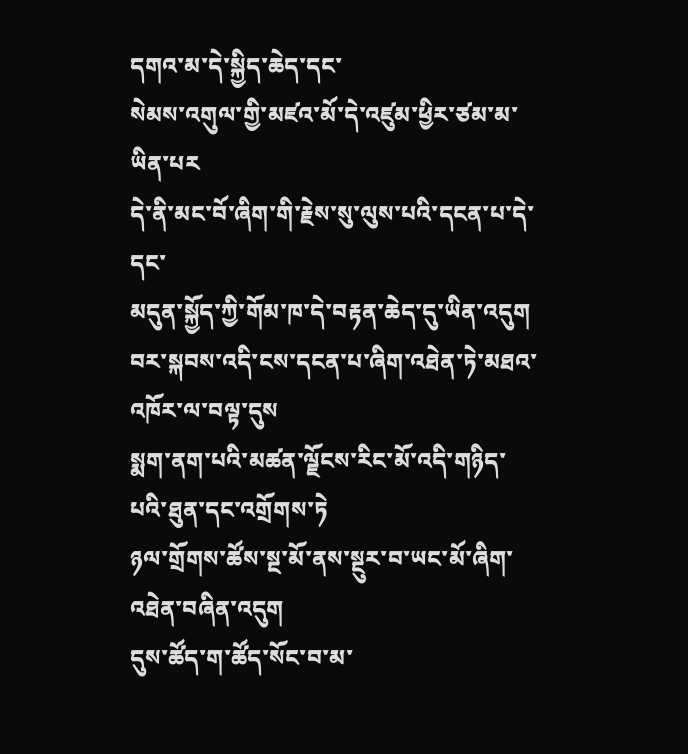དགའ་མ་དེ་སྐྱིད་ཆེད་དང་
སེམས་འགུལ་གྱི་མཛའ་མོ་དེ་འཛུམ་ཕྱིར་ཙམ་མ་ཡིན་པར
དེ་ནི་མང་བོ་ཞིག་གི་རྗེས་སུ་ལུས་པའི་དངན་པ་དེ་དང་
མདུན་སྐྱོད་ཀྱི་གོམ་ཁ་དེ་བརྟན་ཆེད་དུ་ཡིན་འདུག
བར་སྐབས་འདི་ངས་དངན་པ་ཞིག་འཐེན་ཏེ་མཐའ་འཁོར་ལ་བལྟ་དུས
སྨག་ནག་པའི་མཚན་ལྗོངས་རིང་མོ་འདི་གཉིད་པའི་ཐུན་དང་འགྲོགས་ཏེ
ཉལ་གྲོགས་ཚོས་སྔ་མོ་ནས་སྔུར་བ་ཡང་མོ་ཞིག་འཐེན་བཞིན་འདུག
དུས་ཚོད་ག་ཚོད་སོང་བ་མ་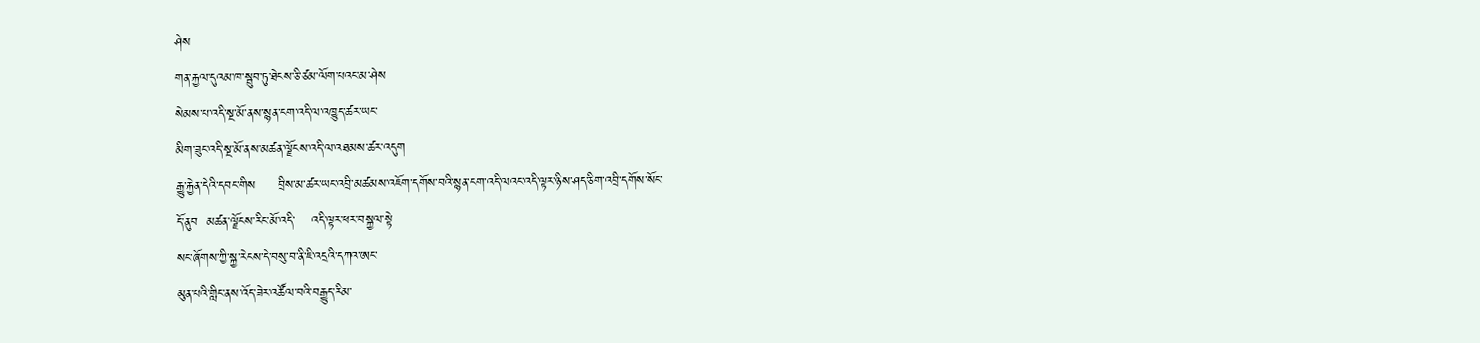ཤེས
གན་རྐྱལ་དུའམ་ཁ་སྦུབ་ཏུ་ཐེངས་ཅི་ཙམ་ལོག་པའང་མ་ཤེས
སེམས་པ་འདི་སྔ་མོ་ནས་སྙན་ངག་འདི་ལ་འཁྱུད་ཚར་ཡང་
མིག་ཟུང་འདི་སྔ་མོ་ནས་མཚན་ལྗོངས་འདི་ལ་འཐམས་ཚར་འདུག
རྒྱུ་རྐྱེན་དེའི་དབང་གིས     བྲིས་མ་ཚར་ཡང་འབྲི་མཚམས་འཇོག་དགོས་བའི་སྙན་ངག་འདི་ལའང་འདི་ལྟར་ཉིས་ཤད་ཅིག་འབྲི་དགོས་སོང་
དོ་ནུབ  མཚན་ལྗོངས་རིང་མོ་འདི་    འདི་ལྟར་ཕར་བསྐྱལ་སྟེ
སང་ཞོགས་ཀྱི་སྐྱ་རེངས་དེ་བསུ་བ་ནི་ཇི་འདྲའི་དཀའ་ཨང་
མུན་པའི་གླིང་ནས་འོད་ཟེར་འཚོལ་བའི་བརྒྱུད་རིམ་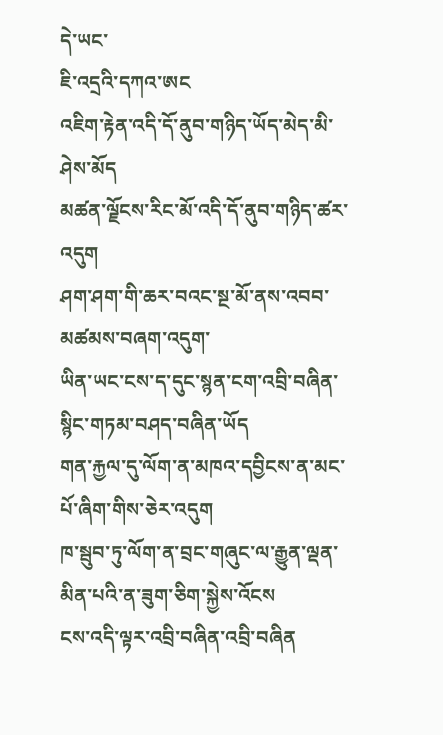དེ་ཡང་
ཇི་འདྲའི་དཀའ་ཨང
འཇིག་རྟེན་འདི་དོ་ནུབ་གཉིད་ཡོད་མེད་མི་ཤེས་མོད
མཚན་ལྗོངས་རིང་མོ་འདི་དོ་ནུབ་གཉིད་ཚར་འདུག
ཤག་ཤག་གི་ཆར་བའང་སྔ་མོ་ནས་འབབ་མཚམས་བཞག་འདུག་
ཡིན་ཡང་ངས་ད་དུང་སྙན་ངག་འབྲི་བཞིན་སྙིང་གཏམ་བཤད་བཞིན་ཡོད
གན་རྐྱལ་དུ་ལོག་ན་མཁའ་དབྱིངས་ན་མང་པོ་ཞིག་གིས་ཅེར་འདུག
ཁ་སྦུབ་ཏུ་ལོག་ན་བྲང་གཞུང་ལ་རྒྱུན་ལྡན་མིན་པའི་ན་ཟུག་ཅིག་སྐྱེས་འོངས
ངས་འདི་ལྟར་འབྲི་བཞིན་འབྲི་བཞིན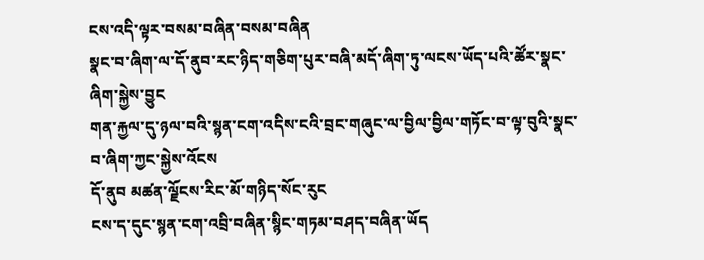ངས་འདི་ལྟར་བསམ་བཞིན་བསམ་བཞིན
སྣང་བ་ཞིག་ལ་དོ་ནུབ་རང་ཉིད་གཅིག་པུར་བཞི་མདོ་ཞིག་ཏུ་ལངས་ཡོད་པའི་ཚོར་སྣང་ཞིག་སྐྱེས་བྱུང
གན་རྐྱལ་དུ་ཉལ་བའི་སྙན་ངག་འདིས་ངའི་བྲང་གཞུང་ལ་བྱིལ་བྱིལ་གཏོང་བ་ལྟ་བུའི་སྣང་བ་ཞིག་ཀྱང་སྐྱེས་འོངས
དོ་ནུབ མཚན་ལྗོངས་རིང་མོ་གཉིད་སོང་རུང
ངས་ད་དུང་སྙན་ངག་འབྲི་བཞིན་སྙིང་གཏམ་བཤད་བཞིན་ཡོད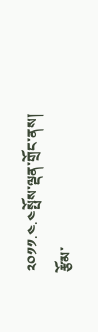༢༠༡༡.༤.༤སྤོས་ལྡན་གྲོང་ནས།
རྩོམ་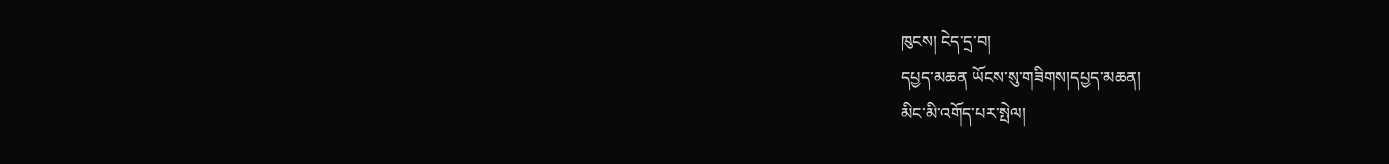ཁུངས། ངེད་དྲ་བ།
དཔྱད་མཆན ཡོངས་སུ་གཟིགས།དཔྱད་མཆན།
མིང་མི་འགོད་པར་སྤེལ།